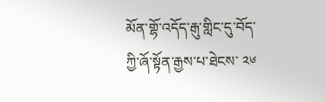མོན་གྷོ་འདོད་རྒུ་གླིང་དུ་བོད་ཀྱི་ཞོ་སྟོན་རྒྱས་པ་ཐེངས་ ༢༦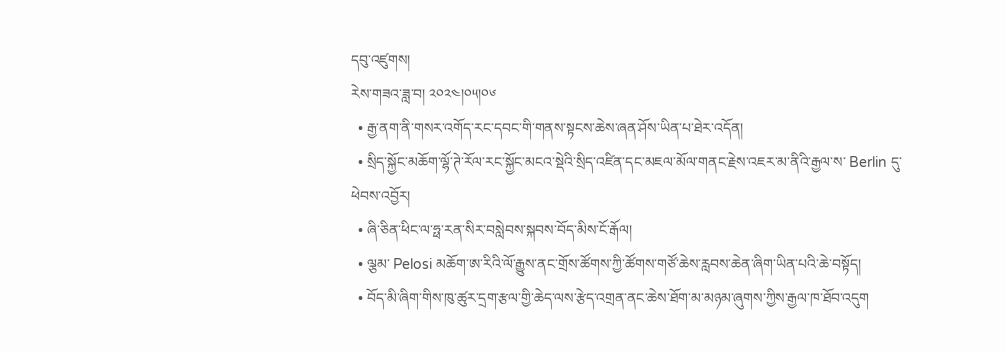དབུ་འཛུགས།
རེས་གཟའ་ཟླ་བ། ༢༠༢༤།༠༥།༠༦
  • རྒྱ་ནག་ནི་གསར་འགོད་རང་དབང་གི་གནས་སྟངས་ཆེས་ཞན་ཤོས་ཡིན་པ་ཐེར་འདོན།
  • སྲིད་སྐྱོང་མཆོག་ལྷོ་ཊེ་རོལ་རང་སྐྱོང་མངའ་སྡེའི་སྲིད་འཛིན་དང་མཇལ་མོལ་གནང་རྗེས་འཇར་མ་ནིའི་རྒྱལ་ས་ Berlin དུ་ཕེབས་འབྱོར།
  • ཞི་ཅིན་ཕིང་ལ་ཧྥ་རན་སིར་བསླེབས་སྐབས་བོད་མིས་ངོ་རྒོལ།
  • ལྕམ་ Pelosi མཆོག་ཨ་རིའི་ལོ་རྒྱུས་ནང་གྲོས་ཚོགས་ཀྱི་ཚོགས་གཙོ་ཆེས་རླབས་ཆེན་ཞིག་ཡིན་པའི་ཆེ་བསྟོད།
  • བོད་མི་ཞིག་གིས་ཁུ་ཚུར་དྲག་རྩལ་གྱི་ཆེད་ལས་རྩེད་འགྲན་ནང་ཆེས་ཐོག་མ་མཉམ་ཞུགས་ཀྱིས་རྒྱལ་ཁ་ཐོབ་འདུག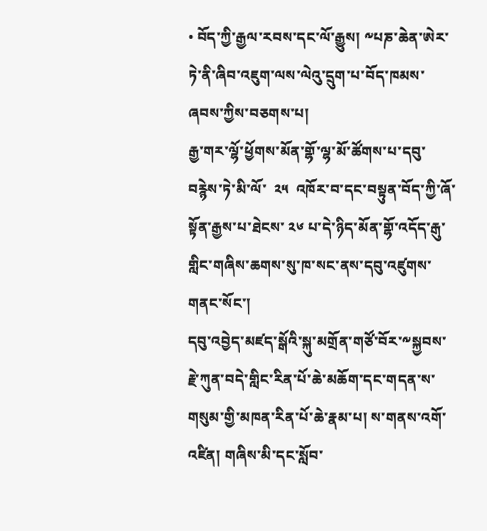• བོད་ཀྱི་རྒྱལ་རབས་དང་ལོ་རྒྱུས། ༸པཎ་ཆེན་ཨེར་ཏེ་ནི་ཞིབ་འཇུག་ལས་ལེའུ་དྲུག་པ་བོད་ཁམས་ཞབས་ཀྱིས་བཅགས་པ།
རྒྱ་གར་ལྷོ་ཕྱོགས་མོན་གྷོ་ལྷ་མོ་ཚོགས་པ་དབུ་བརྙེས་ཏེ་མི་ལོ་  ༢༥  འཁོར་བ་དང་བསྟུན་བོད་ཀྱི་ཞོ་སྟོན་རྒྱས་པ་ཐེངས་ ༢༦ པ་དེ་ཉིད་མོན་གྷོ་འདོད་རྒུ་གླིང་གཞིས་ཆགས་སུ་ཁ་སང་ནས་དབུ་འཛུགས་གནང་སོང་།
དབུ་འབྱེད་མཛད་སྒོའི་སྐུ་མགྲོན་གཙོ་བོར་༸སྐྱབས་རྗེ་ཀུན་བདེ་གླིང་རིན་པོ་ཆེ་མཆོག་དང་གདན་ས་གསུམ་གྱི་མཁན་རིན་པོ་ཆེ་རྣམ་པ། ས་གནས་འགོ་འཛིན། གཞིས་མི་དང་སློབ་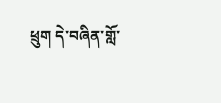ཕྲུག དེ་བཞིན་གློ་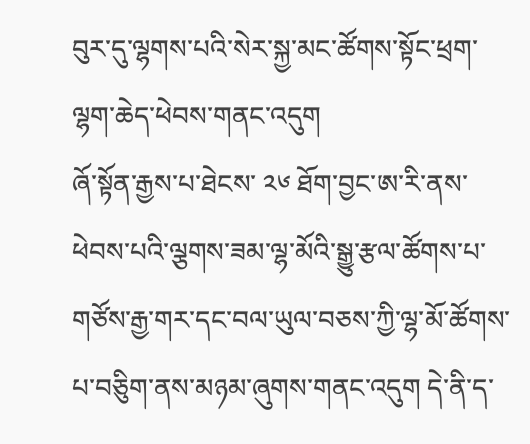བུར་དུ་ལྷགས་པའི་སེར་སྐྱ་མང་ཚོགས་སྟོང་ཕྲག་ལྷག་ཆེད་ཕེབས་གནང་འདུག
ཞོ་སྟོན་རྒྱས་པ་ཐེངས་ ༢༦ ཐོག་བྱང་ཨ་རི་ནས་ཕེབས་པའི་ལྕགས་ཟམ་ལྷ་མོའི་སྒྱུ་རྩལ་ཚོགས་པ་གཙོས་རྒྱ་གར་དང་བལ་ཡུལ་བཅས་ཀྱི་ལྷ་མོ་ཚོགས་པ་བཅིུག་ནས་མཉམ་ཞུགས་གནང་འདུག དེ་ནི་ད་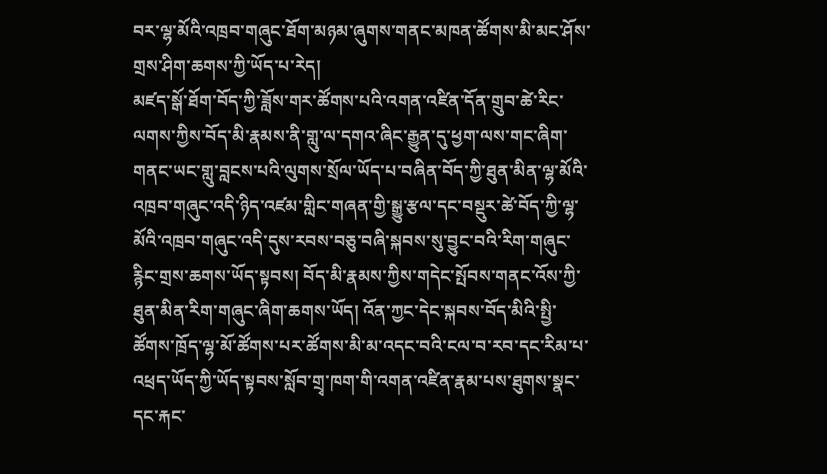བར་ལྷ་མོའི་འཁྲབ་གཞུང་ཐོག་མཉམ་ཞུགས་གནང་མཁན་ཚོགས་མི་མང་ཤོས་གྲས་ཤིག་ཆགས་ཀྱི་ཡོད་པ་རེད།
མཛད་སྒོ་ཐོག་བོད་ཀྱི་ཟློས་གར་ཚོགས་པའི་འགན་འཛིན་དོན་གྲུབ་ཚེ་རིང་ལགས་ཀྱིས་བོད་མི་རྣམས་ནི་གླུ་ལ་དགའ་ཞིང་རྒྱུན་དུ་ཕྱག་ལས་གང་ཞིག་གནང་ཡང་གླུ་བླངས་པའི་ལུགས་སྲོལ་ཡོད་པ་བཞིན་བོད་ཀྱི་ཐུན་མིན་ལྷ་མོའི་འཁྲབ་གཞུང་འདི་ཉིད་འཛམ་གླིང་གཞན་གྱི་སྒྱུ་རྩལ་དང་བསྡུར་ཚེ་བོད་ཀྱི་ལྷ་མོའི་འཁྲབ་གཞུང་འདི་དུས་རབས་བཅུ་བཞི་སྐབས་སུ་བྱུང་བའི་རིག་གཞུང་རྙིང་གྲས་ཆགས་ཡོད་སྟབས། བོད་མི་རྣམས་ཀྱིས་གདེང་སྤོབས་གནང་འོས་ཀྱི་ཐུན་མིན་རིག་གཞུང་ཞིག་ཆགས་ཡོད། འོན་ཀྱང་དེང་སྐབས་བོད་མིའི་སྤྱི་ཚོགས་ཁྲོད་ལྷ་མོ་ཚོགས་པར་ཚོགས་མི་མ་འདང་བའི་ངལ་བ་རབ་དང་རིམ་པ་འཕྲད་ཡོད་ཀྱི་ཡོད་སྟབས་སློབ་གྲྭ་ཁག་གི་འགན་འཛིན་རྣམ་པས་ཐུགས་སྣང་དང་རྐང་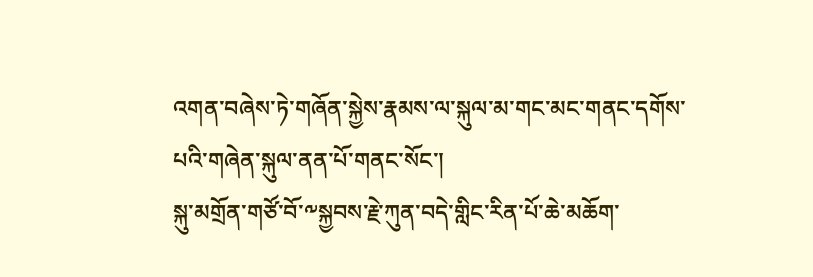འགན་བཞེས་ཏེ་གཞོན་སྐྱེས་རྣམས་ལ་སྐུལ་མ་གང་མང་གནང་དགོས་པའི་གཞེན་སྐུལ་ནན་པོ་གནང་སོང་།
སྐུ་མགྲོན་གཙོ་བོ་༸སྐྱབས་རྗེ་ཀུན་བདེ་གླིང་རིན་པོ་ཆེ་མཆོག་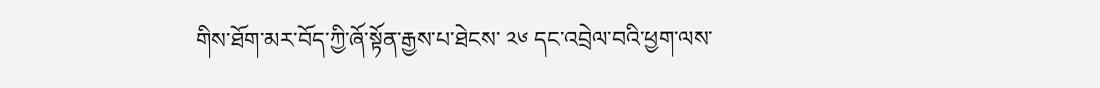གིས་ཐོག་མར་བོད་ཀྱི་ཞོ་སྟོན་རྒྱས་པ་ཐེངས་ ༢༦ དང་འབྲེལ་བའི་ཕྱག་ལས་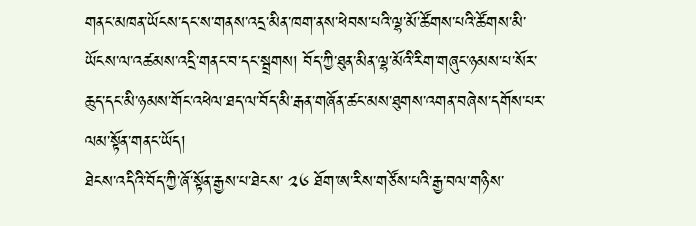གནང་མཁན་ཡོངས་དང་ས་གནས་འདྲ་མིན་ཁག་ནས་ཕེབས་པའི་ལྷ་མོ་ཚོགས་པའི་ཚོགས་མི་ཡོངས་ལ་འཚམས་འདྲི་གནང་བ་དང་སྦྲགས། བོད་ཀྱི་ཐུན་མིན་ལྷ་མོའི་རིག་གཞུང་ཉམས་པ་སོར་ཆུད་དང་མི་ཉམས་གོང་འཕེལ་ཐད་ལ་བོད་མི་རྒན་གཞོན་ཚང་མས་ཐུགས་འགན་བཞེས་དགོས་པར་ལམ་སྟོན་གནང་ཡོད།
ཐེངས་འདིའི་བོད་ཀྱི་ཞོ་སྟོན་རྒྱས་པ་ཐེངས་ ༢༦ ཐོག་ཨ་རིས་གཙོས་པའི་རྒྱ་བལ་གཉིས་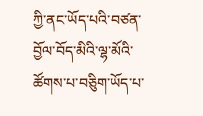ཀྱི་ནང་ཡོད་པའི་བཙན་བྱོལ་བོད་མིའི་ལྷ་མོའི་ཚོགས་པ་བཅིུག་ཡོད་པ་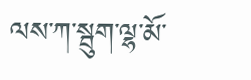ལས་ཀ་སྦུག་ལྷ་མོ་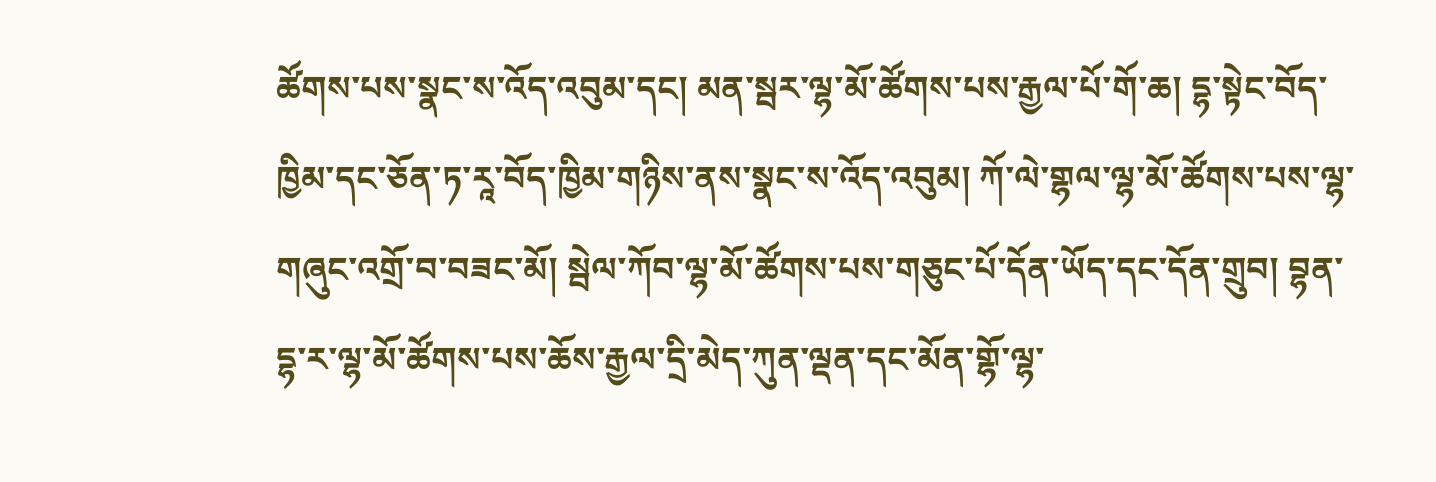ཚོགས་པས་སྣང་ས་འོད་འབུམ་དང། མན་སྦར་ལྷ་མོ་ཚོགས་པས་རྒྱལ་པོ་གོ་ཆ། དྷ་སྟེང་བོད་ཁྱིམ་དང་ཅོན་ཏ་རཱ་བོད་ཁྱིམ་གཉིས་ནས་སྣང་ས་འོད་འབུམ། ཀོ་ལེ་གྷལ་ལྷ་མོ་ཚོགས་པས་ལྷ་གཞུང་འགྲོ་བ་བཟང་མོ། སྦེལ་ཀོབ་ལྷ་མོ་ཚོགས་པས་གཅུང་པོ་དོན་ཡོད་དང་དོན་གྲུབ། བྷན་དྷ་ར་ལྷ་མོ་ཚོགས་པས་ཆོས་རྒྱལ་དྲི་མེད་ཀུན་ལྡན་དང་མོན་གྷོ་ལྷ་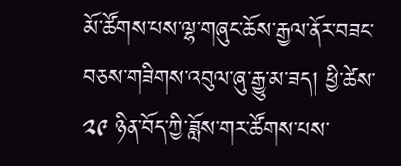མོ་ཚོགས་པས་ལྷ་གཞུང་ཆོས་རྒྱལ་ནོར་བཟང་བཅས་གཟིགས་འབུལ་ཞུ་རྒྱུ་མ་ཟད། ཕྱི་ཚེས་ ༢༩ ཉིན་བོད་ཀྱི་ཟློས་གར་ཚོགས་པས་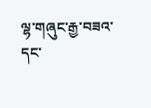ལྷ་གཞུང་རྒྱ་བཟའ་དང་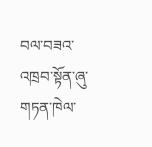བལ་བཟའ་འཁྲབ་སྟོན་ཞུ་གཏན་ཁེལ་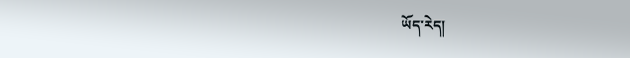ཡོད་རེད།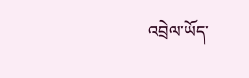འབྲེལ་ཡོད་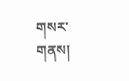གསར་གནས།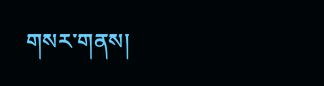གསར་གནས།